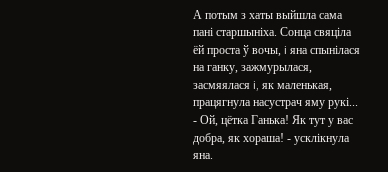А потым з хаты выйшла сама панi старшынiха. Сонца свяцiла ёй проста ў вочы, i яна спынiлася на ганку, зажмурылася, засмяялася i, як маленькая, працягнула насустрач яму рукi...
- Ой, цётка Ганька! Як тут у вас добра, як хораша! - усклiкнула яна.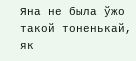Яна не была ўжо такой тоненькай, як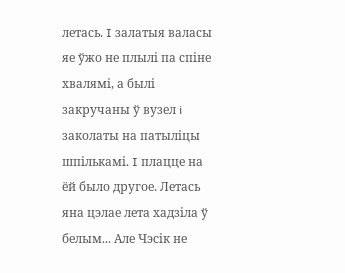летась. I залатыя валасы яе ўжо не плылi па спiне хвалямi, а былi закручаны ў вузел i заколаты на патылiцы шпiлькамi. I плацце на ёй было другое. Летась яна цэлае лета хадзiла ў белым... Але Чэсiк не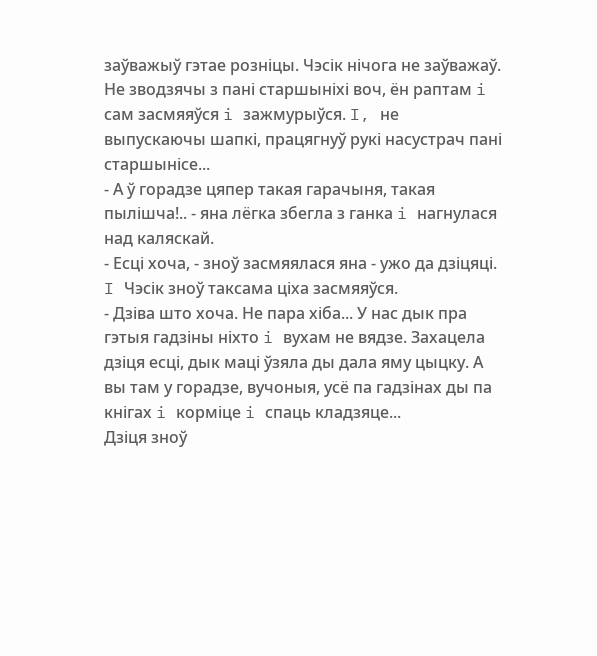заўважыў гэтае рознiцы. Чэсiк нiчога не заўважаў.
Не зводзячы з панi старшынiхi воч, ён раптам i сам засмяяўся i зажмурыўся. I, не выпускаючы шапкi, працягнуў рукi насустрач панi старшынiсе...
- А ў горадзе цяпер такая гарачыня, такая пылiшча!.. - яна лёгка збегла з ганка i нагнулася над каляскай.
- Есцi хоча, - зноў засмяялася яна - ужо да дзiцяцi.
I Чэсiк зноў таксама цiха засмяяўся.
- Дзiва што хоча. Не пара хiба... У нас дык пра гэтыя гадзiны нiхто i вухам не вядзе. Захацела дзiця есцi, дык мацi ўзяла ды дала яму цыцку. А вы там у горадзе, вучоныя, усё па гадзiнах ды па кнiгах i кормiце i спаць кладзяце...
Дзiця зноў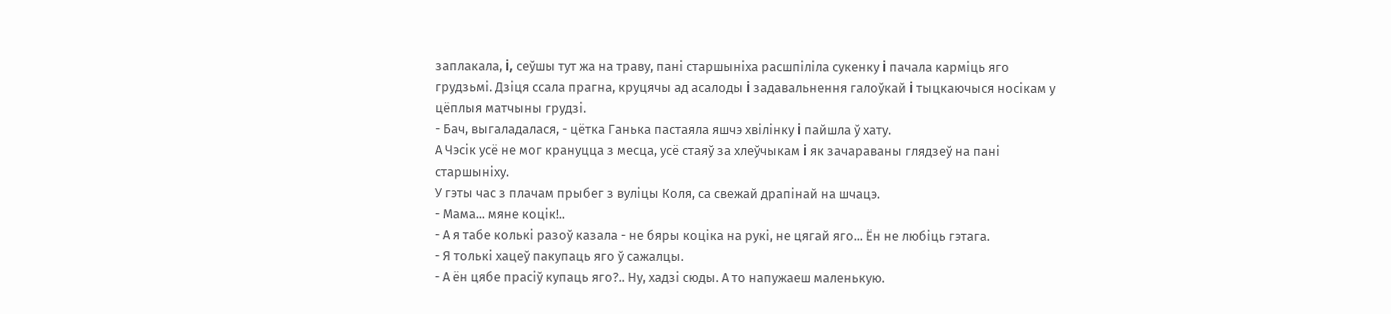заплакала, i, сеўшы тут жа на траву, панi старшынiха расшпiлiла сукенку i пачала кармiць яго грудзьмi. Дзiця ссала прагна, круцячы ад асалоды i задавальнення галоўкай i тыцкаючыся носiкам у цёплыя матчыны грудзi.
- Бач, выгаладалася, - цётка Ганька пастаяла яшчэ хвiлiнку i пайшла ў хату.
А Чэсiк усё не мог крануцца з месца, усё стаяў за хлеўчыкам i як зачараваны глядзеў на панi старшынiху.
У гэты час з плачам прыбег з вулiцы Коля, са свежай драпiнай на шчацэ.
- Мама... мяне коцiк!..
- А я табе колькi разоў казала - не бяры коцiка на рукi, не цягай яго... Ён не любiць гэтага.
- Я толькi хацеў пакупаць яго ў сажалцы.
- А ён цябе прасiў купаць яго?.. Ну, хадзi сюды. А то напужаеш маленькую.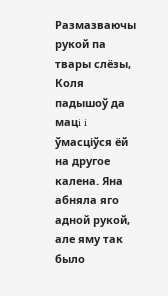Размазваючы рукой па твары слёзы, Коля падышоў да мацi i ўмасцiўся ёй на другое калена. Яна абняла яго адной рукой, але яму так было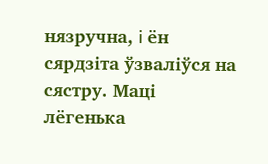нязручна, i ён сярдзiта ўзвалiўся на сястру. Мацi лёгенька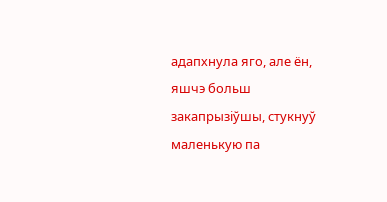адапхнула яго, але ён, яшчэ больш закапрызiўшы, стукнуў маленькую па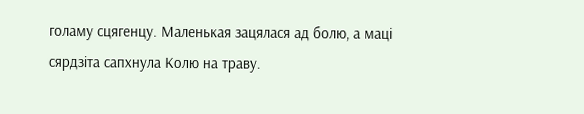голаму сцягенцу. Маленькая зацялася ад болю, а мацi сярдзiта сапхнула Колю на траву.